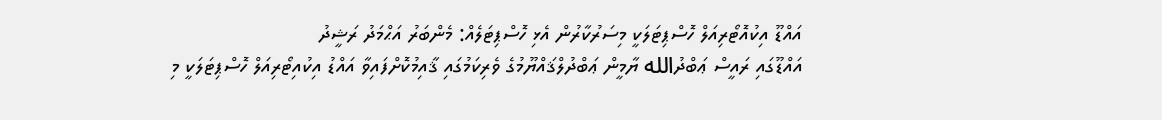އައްޑޫ އިކުއޮޓޯރިއަލް ހޮސްޕިޓަލަކީ މިސަރުކާރުން އެޅި ހޮސްޕިޓަލެއް: މެންބަރު އަޙްމަދު ރަޝީދު
އައްޑޫގައި ރައީސް ޢަބްދުالله ޔާމީން ޢަބްދުލްޤައްޔޫމުގެ ވެރިކަމުގައި ޤާއިމުކޮށްފައިވާ އައްޑު އިކުއިޓޯރިއަލް ހޮސްޕިޓަލަކީ މި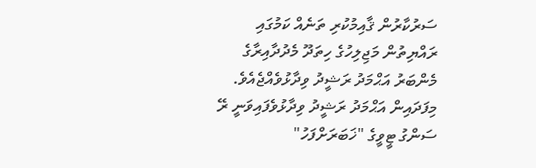ސަރުކާރުން ޤާއިމުކުރި ތަނެއް ކަމުގައި ރައްޔިތުން މަޖިލިހުގެ ހިތަދޫ މެދުދާއިރާގެ މެންބަރު އަޙްމަދު ރަޝީދު ވިދާޅުވެއްޖެއެވެ. މިފަދައިން އަޙްމަދު ރަޝީދު ވިދާޅުވެފައިވަނީ ރޭ ސަންގު ޓީވީގެ "ޚަބަރަށްފަހު"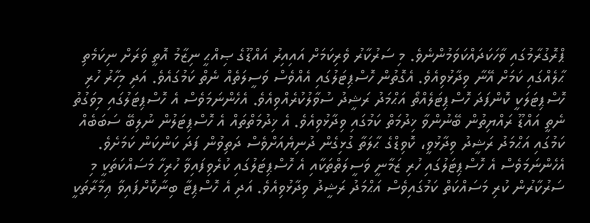ޕްރޮގުރާމުގައި ވާހަކަދައްކަވަމުންނެވެ. މި ސަރުކާރު ވެރިކަމަށް އައިއިރު އައްޑޫގެ ޞިއްޙީ ނިޒާމު އޮތީ ވަރަށް ނިކަމެތި ޙާލެއްގައި ކަމަށް އޭނާ ވިދާޅުވިއެވެ. އެގޮތުން ހޮސްޕިޓަލުގައި އެއްވެސް ވަސީލަތެއް ނެތް ކަމުގައެވެ. އަދި މިހާރު ހުރި ހޮސްޕިޓަލަކީ ކޮންފަދަ ހޮސްޕިޓަލެއްތޯ އަޙްމަދު ރަޝީދު ސުވާލުކުރެއްވިއެވެ. އެހެންނަމަވެސް އެ ހޮސްޕިޓަލުގައި މިވަގުތު ނެތީ އައްޑޫ ރައްޔިތުން ބޭނުންވާ ޚިދުމަތް ކަމުގައި ވިދާޅުވިއެވެ. އެ ޚިދުމަތްތައް އެ ހޮސްޕިޓަލުން ނުލިބޭ ސަބަބެއް ކަމުގައި އަޙްމަދު ރަޝީދު ވިދާޅުވީ، ކޮވިޑްގެ ޙާލަތާ ގުޅިގެން ދުނިޔެއަށްވެސް ދަތިވުން ފަދަ ކަންކަން ކަމަށެވެ. އެހެންނަމަވެސް އެ ހޮސްޕިޓަލުގައި ހުރި ޒަމާނީ ވަސީލަތްތަކާއި އެ ހޮސްޕިޓަލުގައި ކުރެވިފައިވާ ހުރިހާ މަސައްކަތަކީ މި ސަރުކާރުން ކުރި މަސައްކަތް ކަމުގައިވެސް އަޙްމަދު ރަޝީދު ވިދާޅުވިއެވެ. އަދި އެ ހޮސްޕިޓާ ބިނާކޮށްފައިވާ ޢިމާރާތަކީ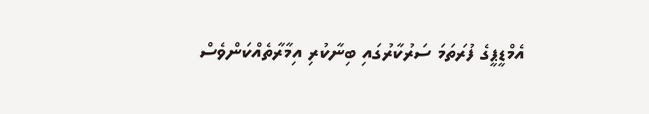އެމްޑީޕީގެ ފުރަތަމަ ސަރުކާރުގައި ބިނާކުރި އިމާރާތެއްކަންވެސް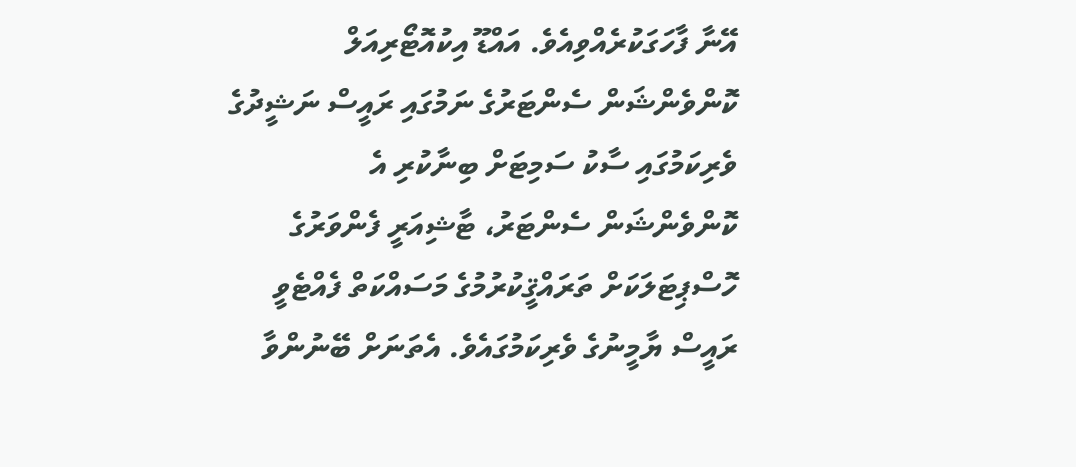އޭނާ ފާހަގަކުރެއްވިއެވެ. އައްޑޫ އިކުއޮޓޯރިއަލް ކޮންވެންޝަން ސެންޓަރުގެ ނަމުގައި ރައީސް ނަޝީދުގެ ވެރިކަމުގައި ސާކު ސަމިޓަށް ބިނާކުރި އެ ކޮންވެންޝަން ސެންޓަރު، ޓާޝިއަރީ ފެންވަރުގެ ހޮސްޕިޓަލަކަށް ތަރައްޤީކުރުމުގެ މަސައްކަތް ފެއްޓެވީ ރައީސް ޔާމީނުގެ ވެރިކަމުގައެވެ. އެތަނަށް ބޭނުންވާ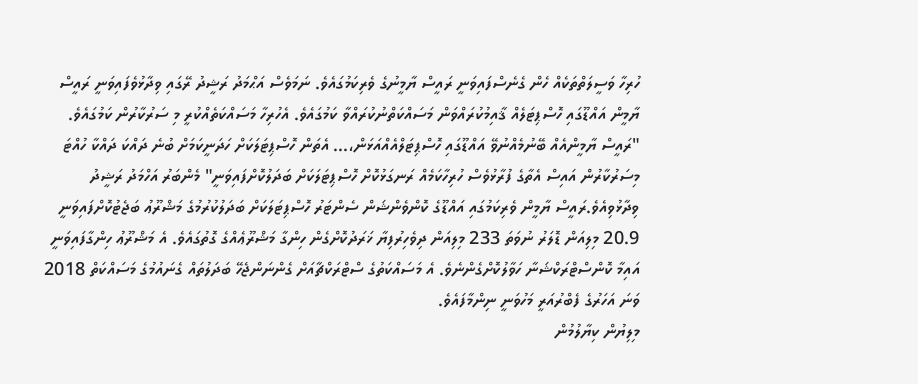ހުރިހާ ވަސީލަތްތަކެއް ހެން ގެނެސްފައިވަނީ ރައީސް ޔާމީނުގެ ވެރިކަމުގައެވެ. ނަމަވެސް އަޙްމަދު ރަޝީދު ރޭގައި ވިދާޅުވެފައިވަނީ ރައީސް ޔާމީން އައްޑޫގައި ހޮސްޕިޓަލެއް ޤާއިމުކުރައްވަން މަސައްކަތްނުކުރައްވާ ކަމުގައެވެ. އެހުރިހާ މަސައްކަތެއްކުރީ މި ސަރުކާރުން ކަމުގައެވެ. "ރައީސް ޔާމީންއެއް ބޭނުމެއްނުވޭ އައްޑޫގައި ހޮސްޕިޓަލްއެއްއަޅަން،... އެތަން ހޮސްޕިޓަލަކަށް ހަދަނީކަމަށް ބުނެ ދައްކަ ދައްކާ ހުއްޓަ މިސަރުކާރުން އައިސް އެތާގެ ފުރާޅުވެސް ހުރިހާކަމެއް ރަނގަޅުކޮށް ހޮސްޕިޓަލަކަށް ބަދަލުކޮށްފައިވަނީ" މެންބަރު އަހްމަދު ރަޝީދު ވިދާޅުވިއެވެ.ރައީސް ޔާމީން ވެރިކަމުގައި އައްޑޫގެ ކޮންވެންޝަން ސެންޓަރު ހޮސްޕިޓަލަކަށް ބަދަލުކުރުމުގެ މަޝްރޫޢު ބަޖެޓުކޮށްފައިވަނީ 20.9 މިލިއަން ޑޮލަރު ނުވަތަ 233 މިލިއަން ދިވެހިރުފިޔާ ޚަރަދުކޮށްގެން ހިންގާ މަޝްރޫޢެއްގެ ގޮތުގައެވެ. އެ މަޝްރޫޢު ހިންގާފައިވަނީ އައިމާ ކޮންސްޓްރަކްޝަނާ ހަވާލުކޮށްގެންނެވެ. އެ މަސައްކަތުގެ ސްޓްރަކްޗާއަށް ގެންނަންޖެހޭ ބަދަލުތައް ގެނައުމުގެ މަސައްކަތް 2018 ވަނަ އަހަރުގެ ފެބްރުއަރީ މަހުވަނީ ނިންމާފައެވެ.
މިލިޔުން ކިޔާލުމުން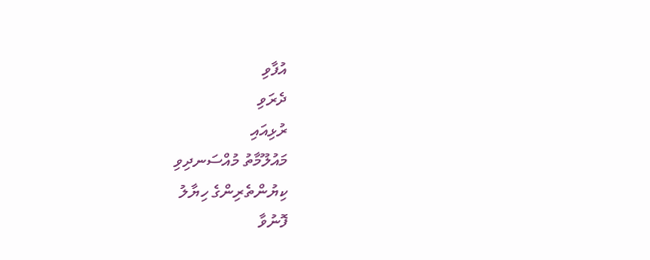އުފާވި
ދެރަވި
ރުޅިއައި
މައުލޫމާތު މުއްސަނދިވި
ކިޔުންތެރިންގެ ހިޔާލު
ފޮނުވާ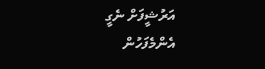އަރުޝީފަށް ނެގީ
އެންމެފަހުން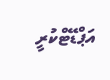އަޕްޑޭޓްކުރީ